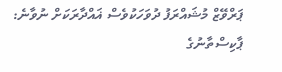ޕަރްވޭޒް މުޝައްރަފު ދުވަހަކުވެސް ޣައްދާރަކަށް ނުވާނެ: ޕާކިސްތާނުގެ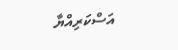އަސްކަރިއްޔާ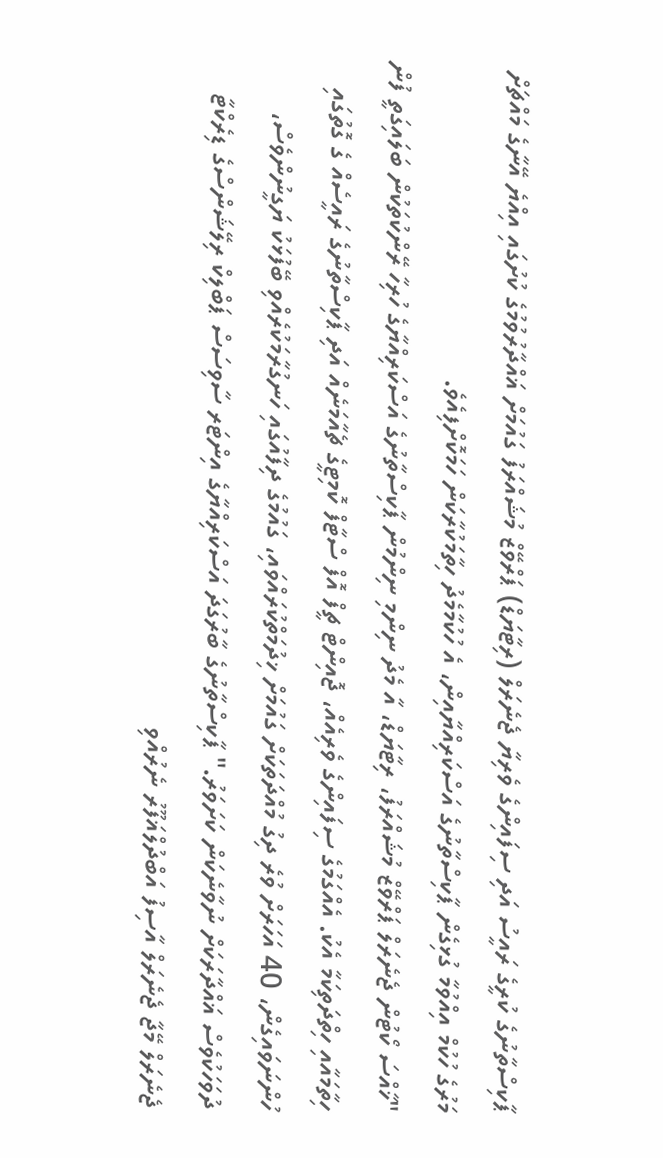ޕާކިސްތާނުގެ ކުރީގެ ރައީސު އަދި ސިފައިންގެ ވެރިޔާ ޖެނެރަލް (ރިޓާޔަޑް) ޕަރްވޭޒް މުޝައްރަފު ގައުމަށް ޣައްދާރުވުމުގެ ކުށުގައި އިއްޔެ އޭނާގެ މައްޗަށް މަރުގެ ހުކުމް އިއްވުމާ ގުޅިގެން ޕާކިސްތާނުގެ އަސްކަރިއްޔާއިން، އެ ހުކުމާމެދު ހިތާމަކުރާކަން ހަމަކޮށްފިއެވެ.
"ޚާއްސަ ކޯޓުން ޖެނެރަލް ޕަރްވޭޒް މުޝައްރަފު، ރިޓާޔަޑް، އާ މެދު ނިންމި ނިންމުން ޕާކިސްތާނުގެ އަސްކަރިއްޔާގެ ހުރިހާ ރޭންކުތަކުން ބަލައިގަތީ ފުން ހިތާމައާއި ހިތްދަތިކަމާ އެކު. އެއްގަމުގެ ސިފައިންގެ ވެރިއެއް، ޖޮއިންޓް ޗީފް އޮފް ސްޓާފް ކޮމިޓީގެ ޗެއާމަނެއް އަދި ޕާކިސްތާނުގެ ރައީސެއް ގެ ގޮތުގައި ހުންނަވައިގެން، 40 އަހަރަށް ވުރެ ދިގު މުއްދަތަކަށް ގައުމަށް ޚިދުމަތްކުރައްވައި، ގައުމުގެ ދިފާއުގައި ހަނގުރާމަކުރެއްވި ބޭފުޅަކު ޔަގީނުންވެސް، ދުވަހަކުވެސް ޣައްދާރަކަށް ނުވާނެކަން ކަށަވަރު." ޕާކިސްތާނުގެ ބާރުގަދަ އަސްކަރިއްޔާގެ އިންޓަރ ސާވިސަސް ޕަބްލިކް ރިލޭޝަންސްގެ ޑިރެކްޓާ ޖެނެރަލް މޭޖާ ޖެނެރަލް އާސިފު އަބްދުލްޣަފޫރު ނެރުއްވި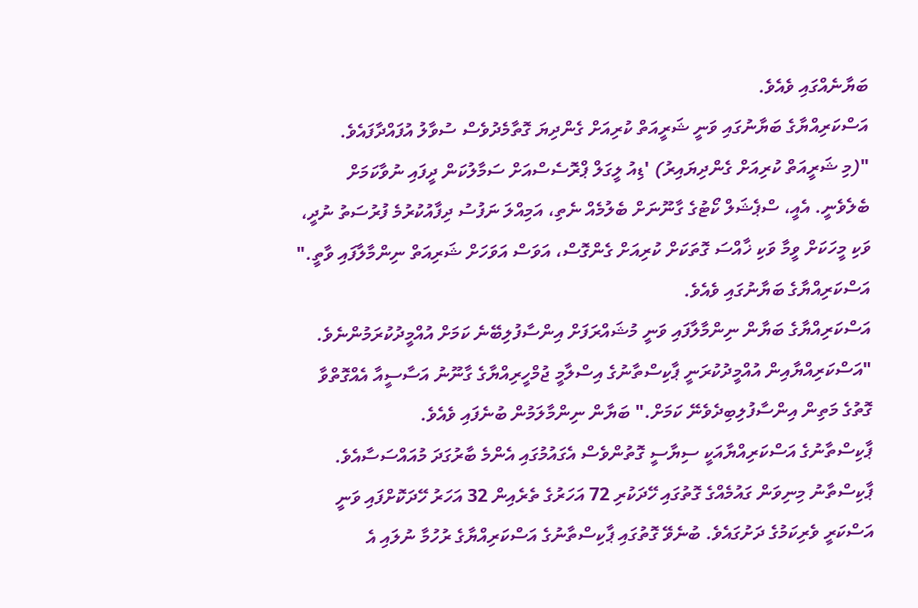ބަޔާނެއްގައި ވެއެވެ.
އަސްކަރިއްޔާގެ ބަޔާނުގައި ވަނީ ޝަރީއަތް ކުރިއަށް ގެންދިޔަ ގޮތާމެދުވެސް ސުވާލު އުފައްދާފައެވެ.
"(މި ޝަރީއަތް ކުރިއަށް ގެންދިޔައިރު) 'ޑިއު ލީގަލް ޕްރޮސެސްއަށް ސަމާލުކަން ދީފައި ނުވާކަމަށް ބެލެވެނީ. އެއީ، ސްޕެޝަލް ކޯޓުގެ ގާނޫނަށް ބެލުމެއް ނެތި، އަމިއްލަ ނަފުސު ދިފާއުކުރުމެ ފުރުސަތު ނުދީ، ވަކި މީހަކަށް ވީމާ ވަކި ޚާއްސަ ގޮތަކަށް ކުރިއަށް ގެންގޮސް، އަވަސް އަވަހަށް ޝަރިއަތް ނިންމާލާފައި ވާތީ." އަސްކަރިއްޔާގެ ބަޔާނުގައި ވެއެވެ.
އަސްކަރިއްޔާގެ ބަޔާން ނިންމާލާފައި ވަނީ މުޝައްރަފަށް އިންސާފުލިބޭނެ ކަމަށް އުއްމީދުކުރަމުންނެވެ.
"އަސްކަރިއްޔާއިން އުއްމީދުކުރަނީ ޕާކިސްތާނުގެ އިސްލާމީ ޖުމްހީރިއްޔާގެ ގާނޫނު އަސާސީއާ އެއްގޮތްވާ ގޮތުގެ މަތިން އިންސާފުލިބިދެވެނޭ ކަމަށް." ބަޔާން ނިންމާލަމުން ބުނެފައި ވެއެވެ.
ޕާކިސްތާނުގެ އަސްކަރިއްޔާއަކީ ސިޔާސީ ގޮތުންވެސް އެގައުމުގައި އެންމެ ބާރުގަދަ މުއައްސަސާއެވެ. ޕާކިސްތާނު މިނިވަން ގައުމެއްގެ ގޮތުގައި ހޭދަކުރި 72 އަހަރުގެ ތެރެއިން 32 އަހަރު ހޭދަކޮށްފައި ވަނީ އަސްކަރީ ވެރިކަމުގެ ދަށުގައެވެ. ބުނެވޭ ގޮތުގައި ޕާކިސްތާނުގެ އަސްކަރިއްޔާގެ ރުހުމާ ނުލައި އެ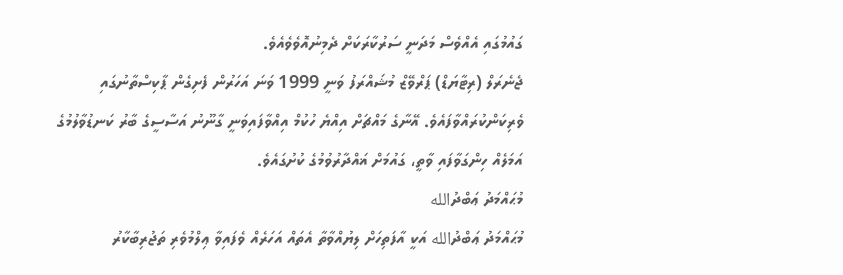ގައުމުގައި އެއްވެސް މަދަނީ ސަރުކާރަކަށް ދެމިނުއޮވެވެއެވެ.
ޖެނެރަލް (ރިޓާޔަޑް) ޕަރްވޭޒް މުޝައްރަފު ވަނީ 1999 ވަނަ އަހަރުން ފެށިގެން ޕާކިސްތާނުގައި ވެރިކަންކުރައްވާފައެވެ. އޭނާގެ މައްޗަށް އިއްޔެ ހުކުމް އިއްވާފައިވަނީ ގާނޫނު އަސާސީގެ ބާރު ކަނޑުވާލުމުގެ އަމަލެއް ހިންގަވާފައި ވާތީ، ގައުމަށް ޣައްދާރުވުމުގެ ކުށުގައެވެ.
މުޙައްމަދު ޢަބްދުالله
މުޙައްމަދު ޢަބްދުالله އަކީ އާފަތިހަށް ލިޔުއްވާތާ އެތައް އަހަރެއް ވެފައިވާ ޢިލްމުވެރި ތަޖުރިބާކާރު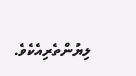ލިޔުންތެރިއެކެވެ.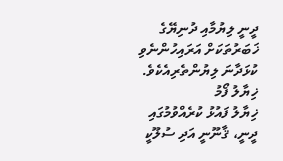ދީނީ ލިޔުމާއި ދުނިޔޭގެ ޚަބަރުތަކަށް އަރައިހުންނެވި ކުޅަދާނަ ލިޔުންތެރިއެކެވެ.
ޚިޔާލު ފޯމު
ޚިޔާލު ފައުޅު ކުރެއްވުމުގައި ދީނީ، ޤާނޫނީ އަދި ސުލޫކީ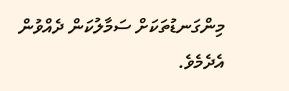މިންގަނޑުތަކަށް ސަމާލުކަން ދެއްވުން އެދެމެވެ.